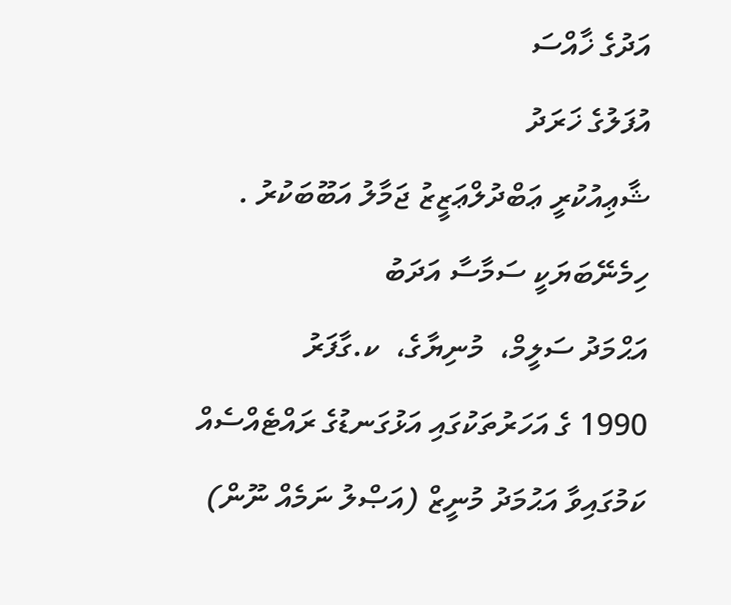އަދުގެ ޚާއްސަ
އުފަލުގެ ޚަރަދު
ޝާޢިއުކުރީ ޢަބްދުލްޢަޒީޒު ޖަމާލު އަބޫބަކުރު . ހިމެނޭބަޔަކީ ސަމާސާ އަދަބު
އަޙްމަދު ސަލީމް،  މުނިޔާގެ،  ކ.ގާފަރު
1990 ގެ އަހަރުތަކުގައި އަޅުގަނޑުގެ ރައްޓެއްސެއް ކަމުގައިވާ އަޙުމަދު މުނީޒް (އަޞްލު ނަމެއް ނޫން)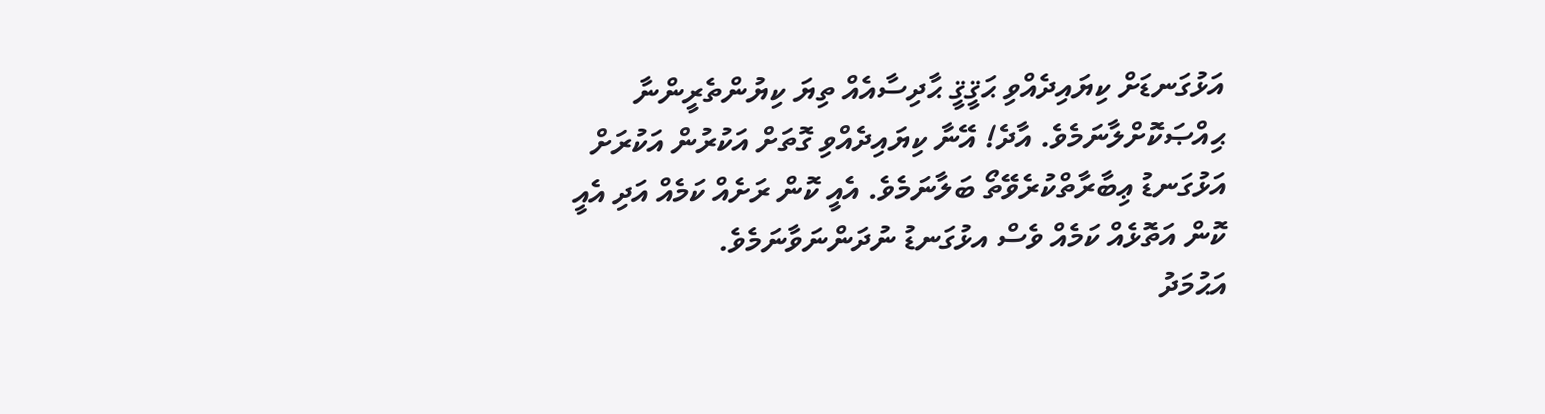އަޅުގަނޑަށް ކިޔައިދެއްވި ޙަޤީޤީ ޙާދިސާއެއް ތިޔަ ކިޔުންތެރީންނާ ޙިއްޞަކޮށްލާނަމެވެ. އާދެ! އޭނާ ކިޔައިދެއްވި ގޮތަށް އަކުރުން އަކުރަށް އަޅުގަނޑު ޢިބާރާތްކުރެވޭތޯ ބަލާނަމެވެ. އެއީ ކޮން ރަށެއް ކަމެއް އަދި އެއީ ކޮން އަތޮޅެއް ކަމެއް ވެސް އޅުގަނޑު ނުދަންނަވާނަމެވެ.
އަޙުމަދު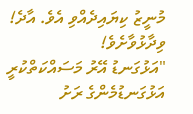މުނީޒު ކިޔައިދެއްވި އެވެ. އާދެ! ވިދާޅުވާށެވެ!
"އަޅުގަނޑު އޭރު މަސައްކަތްކުރީ އަޅުގަނޑުމެންގެ ރަށު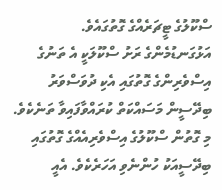ސްކޫލުގެ ޓީޗަރެއްގެ ގޮތުގައެވެ. އަޅުގަނޑުމެންގެ ރަށު ސްކޫލަކީ އެ ތަނުގެ އިސްވެރިންގެ ގޮތުގައި އެކި ދުވަސްވަރު ބިދޭސީން މަސައްކަތް ކުރައްވާފައިވާ ތަނެކެވެ. މި ގޮތުން ސްކޫލުގެ އިސްވެރިއެއްގެ ގޮތުގައި ބިދޭސީއަކު ހުންނެވި އަހަރެކެވެ. އެއީ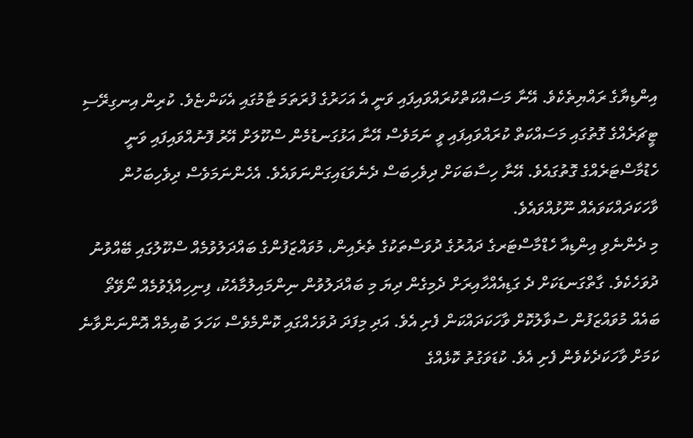އިންޑިޔާގެ ރައްޔިތެކެވެ. އޭނާ މަސައްކަތްކުރައްވައިފައި ވަނީ އެ އަހަރުގެ ފުރަތަމަ ޓާމުގައި އެކަންޏެވެ. ކުރިން އިނގިރޭސި ޓީޗަރެއްގެ ގޮތުގައި މަސައްކަތް ކުރައްވައިފައި ވީ ނަމަވެސް އޭނާ އަޅުގަނޑުމެން ސްކޫލަށް އޭރު ފޮނުއްވައިފައި ވަނީ ހެޑުމާސްޓަރެއްގެ ގޮތުގައެވެ. އޭނާ ހިސާބަކަށް ދިވެހިބަސް ދެނެވަޑައިގަންނަވައެވެ. އެހެންނަމަވެސް ދިވެހިބަހުން ވާހަކަދައްކަވައެއް ނޫޅުއްވައެވެ.
މި ދެންނެވި އިންޑިއާ ހެޑްމާސްޓަރގެ ދައުރުގެ ދުވަސްތަކުގެ ތެރެއިން، މުވައްޒަފުންގެ ބައްދަލުވުމެއް ސްކޫލުގައި ބޭއްވުނު ދުވަހެކެވެ. ގާތްގަނޑަކަށް ދެ ގަޑިއެއްހާއިރަށް ދެމިގެން ދިޔަ މި ބައްދަލުވުން ނިންމައިލުމާއެކު، ފިނިހިއްޕެވުމެއް ނޯވޭތޯ ބައެއް މުވައްޒަފުން ސުވާލުކޮށް ވާހަކަދައްކަން ފެށި އެވެ. އަދި މިފަދަ ދުވަހެއްގައި ކޮންމެވެސް ކަހަލަ ބުއިމެއް އޮންނަންވާނެ ކަމަށް ވާހަކަދެކެވެން ފެށި އެވެ. ކުޑަވަގުތު ކޮޅެއްގެ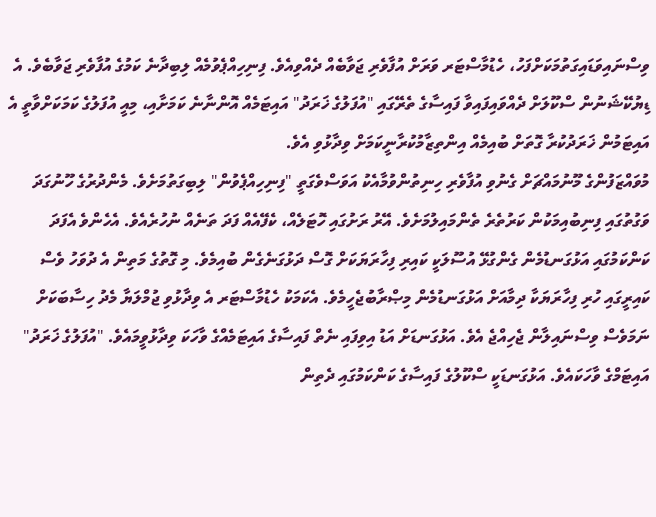ވިސްނައިވަޑައިގަތުމަކަށްފަހު، ހެޑުމާސްޓަރ ވަރަށް އުފާވެރި ޖަވާބެއް ދެއްވިއެވެ. ފިނިހިއްޕެވުމެއް ލިބިދާނެ ކަމުގެ އުފާވެރި ޖަވާބެވެ. އެ ޑިޔުކޭޝަނުން ސްކޫލަށް ދެއްވައިފައިވާ ފައިސާގެ ތެރޭގައި "އުފަލުގެ ޚަރަދު" އައިޓަމެއް އޮންނާނެ ކަމަށާއި، މިއީ އުފަލުގެ ކަމަކަށްވާތީ އެ އައިޓަމުން ޚަރަދުކުރާ ގޮތަށް ބުއިމެއް އިންތިޒާމުކުރާނީކަމަށް ވިދާޅުވި އެވެ.
މުވައްޒަފުންގެ މޫނުމައްޗަށް ގެނުވި އުފާވެރި ހިނިތުންވުމާއެކު އަވަސްވެގަތީ "ފިނިހިއްޕެވުން" ލިބިގަތުމަށެވެ. މެންދުރުގެ ހޫނުގަދަ ވަގުތުގައި ފިނިބުއިމަކުން ކަރުތެރެ ތެންމައިލުމަށެވެ. އޭރު ރަށުގައި ހޮޓަލެއް، ކެފޭއެއް ފަދަ ތަނެއް ނުހުރެއެވެ. އެހެންވެ އެފަދަ ކަންކަމުގައި އަޅުގަނޑުމެން ގެންގުޅޭ އުސޫލަކީ ކައިރި ފިހާރަޔަކަށް ގޮސް ދަޅުގަނެގެން ބުއިމެވެ. މި ގޮތުގެ މަތިން އެ ދުވަހު ވެސް ކައިރީގައި ހުރި ފިހާރަޔަކާ ދިމާއަށް އަޅުގަނޑުމެން މިޞްރާބުޖެހީމެވެ. އެކަމަކު ހެޑުމާސްޓަރ އެ ވިދާޅުވި ޖުމްލަޔާ މެދު ހިސާބަކަށް ނަމަވެސް ވިސްނައިލާން ޖެހިއްޖެ އެވެ. އަޅުގަނޑަށް އަޑު އިވިފައި ނެތް ފައިސާގެ އައިޓަމެއްގެ ވާހަކަ ވިދާޅުވީމައެވެ. "އުފަލުގެ ޚަރަދު" އައިޓަމްގެ ވާހަކައެވެ. އަޅުގަނޑަކީ ސްކޫލުގެ ފައިސާގެ ކަންކަމުގައި ދެތިން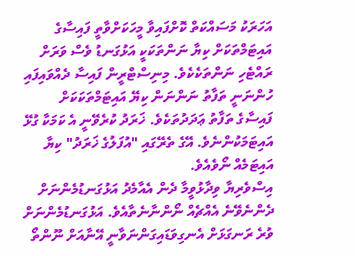އަހަރަކު މަސައްކަތް ކޮށްފައިވާ މީހަކަށްވާތީ ފައިސާގެ އައިޓަމްތަކަށް ކިޔާ ނަންތަކަކީ އަޅުގަނޑު ވެސް ވަރަށް ރައްޓެހި ނަންތަކެކެވެ. މިނިސްޓްރީން ފައިސާ ދެއްވައިފައި ހުންނަނީ ތަފާތު ނަންނަން ކިޔޭ އައިޓަމްތަކަކަށް ފައިސާގެ ތަފާތު ޢަދަދުތަކެވެ. ޚަރަދު ކުރެވޭނީ އެ ކަމަކާ ގުޅޭ އައިޓަމަކުންނެވެ. އޭގެ ތެރޭގައި "އުފަލުގެ ޚަރަދު" ކިޔާ އައިޓަމެއް ނޯވެއެވެ.
އިސްވެރިޔާ ވިދާޅުވީމާ ދެން އެއާމެދު އަޅުގަނޑުމެންނަށް ދެންނެވޭނެ އެއްޗެއް ނޯންނާނެތާއެވެ. އަޅުގަނޑުމެންނަށް ވުރެ ރަނގަޅަށް އެނގިވަޑައިގަންނަވާނީ އޭނާއަށް ނޫންތޯ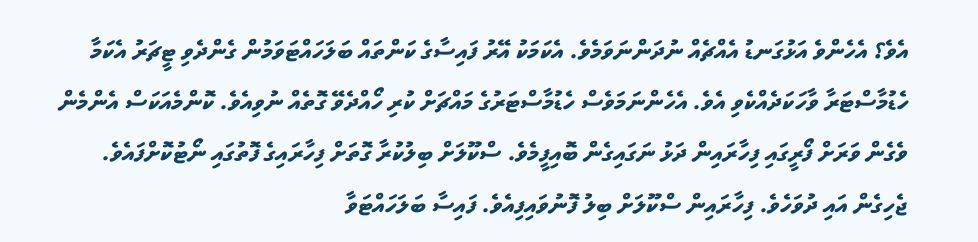އެވެ؟ އެހެންވެ އަޅުގަނޑު އެއްޗެއް ނުދަންނަވަމެވެ. އެކަމަކު އޭރު ފައިސާގެ ކަންތައް ބަލަހައްޓަވަމުން ގެންދެވި ޓީޗަރު އެކަމާ ހެޑުމާސްޓަރާ ވާހަކަދެއްކެވި އެވެ. އެހެންނަމަވެސް ހެޑުމާސްޓަރުގެ މައްޗަށް ކުރި ހޯއްދެވޭ ގޮތެއް ނުވިއެވެ. ކޮންމެއަކަސް އެންމެން ވެގެން ވަރަށް ފޯރީގައި ފިހާރައިން ދަޅު ނަގައިގެން ބޮއިފީމެވެ. ސްކޫލަށް ބިލުކުރާ ގޮތަށް ފިހާރައިގެ ފޮތުގައި ނޯޓުކޮށްފައެވެ.
ޖެހިގެން އައި ދުވަހެވެ. ފިހާރައިން ސްކޫލަށް ބިލު ފޮނުވައިފިއެވެ. ފައިސާ ބަލަހައްޓަވާ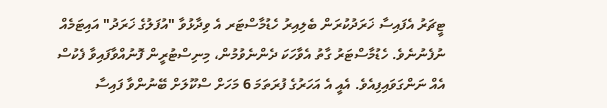ޓީޗަރު އެފައިސާ ޚަރަދުކުރަން ބެލިއިރު ހެޑުމާސްޓަރ އެ ވިދާޅުވާ "އުފަލުގެ ޚަރަދު" އައިޓަމެއް ނުފެނުނެވެ. ހެޑުމާސްޓަރު ގާތު އެވާހަކަ ދެންނެވުމުން، މިނިސްޓުރީން ފޮނުއްވާފައިވާ ފެކުސް އެއް ނަންގަވައިފިއެވެ. އެއީ އެ އަހަރުގެ ފުރަތަމަ 6 މަހަށް ސްކޫލަށް ބޭނުންވާ ފައިސާ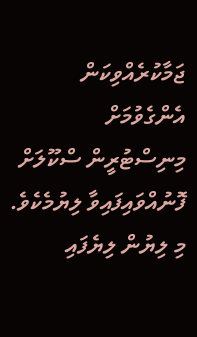ޖަމާކުރެއްވިކަން އެންގެވުމަށް މިނިސްޓުރީން ސްކޫލަށް ފޮނުއްވައިފައިވާ ލިޔުމެކެވެ. މި ލިޔުން ލިޔެފައި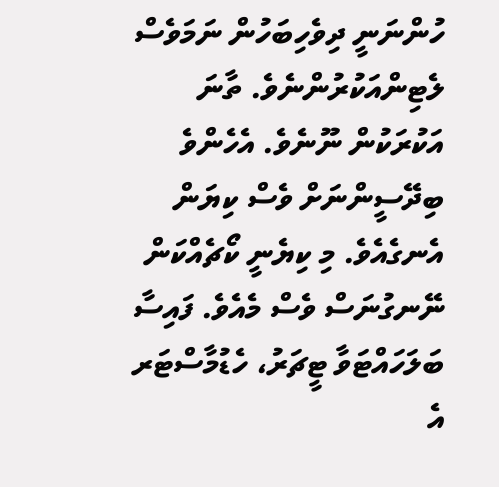ހުންނަނީ ދިވެހިބަހުން ނަމަވެސް ލެޓިންއަކުރުންނެވެ. ތާނަ އަކުރަކުން ނޫނެވެ. އެހެންވެ ބިދޭސީންނަށް ވެސް ކިޔަން އެނގެއެވެ. މި ކިޔެނީ ކޯޗެއްކަން ނޭނގުނަސް ވެސް މެއެވެ. ފައިސާ ބަލަހައްޓަވާ ޓީޗަރު، ހެޑުމާސްޓަރ އެ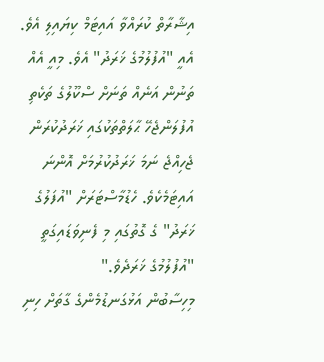އިޝާރާތް ކުރައްވާ އައިޓަމް ކިޔައިލި އެވެ. އެއީ "އުފުލުމުގެ ޚަރަދު" އެވެ. މިއީ އެއް ތަނުން އަނެއް ތަނަށް ސްކޫލުގެ ތަކެތި އުފުލަންޖެހޭ ޙާލަތްތަކުގައި ޚަރަދުކުރަން ޖެހިއްޖެ ނަމަ ޚަރަދުކުރުމަށް އޮންނަ އައިޓަމެކެވެ. ހެޑުމާސްޓަރަށް "އުފަލުގެ ޚަރަދު" ގެ ގޮތުގައި މި ފެނިވަޑައިގަތީ "އުފުލުމުގެ ޚަރަދެވެ."
މިހިސާބުން އަޅުގަނޑުމެންގެ ގާތަށް ހިނި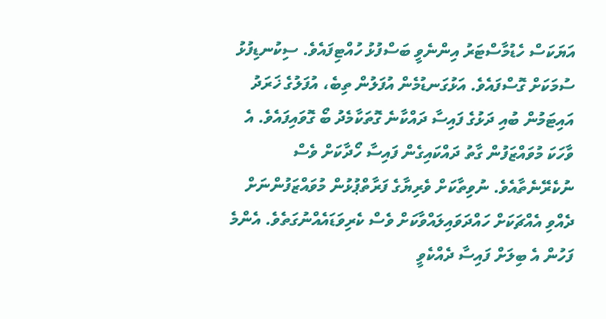އަޔަކަސް ހެޑުމާސްޓަރު އިންނެވީ ބަސްފުޅު ހުއްޓިފައެވެ. ސިކުނޑިފުޅު ސުމަކަށް ގޮސްފައެވެ. އަޅުގަނޑުމެން އުފަލުން ތިބެ، އުފަލުގެ ޚަރަދު އައިޓަމުން ބުއި ދަޅުގެ ފައިސާ ދައްކާނެ ގޮތަކާމެދު ބޯ ގޮވައިފައެވެ. އެ ވާހަކަ މުވައްޒަފުން ގާތު ދައްކައިގެން ފައިސާ ހޯދާކަށް ވެސް ނުކެރޭނެތާއެވެ. ނުވިތާކަށް ވެރިޔާގެ ފަރާތްޕުޅުން މުވައްޒަފުންނަށް ދެއްވި އެއްޗަކަށް ހައްދަވައިލައްވާކަށް ވެސް ކެރިވަޑައެއްނުގަތެވެ. އެންމެ ފަހުން އެ ބިލަށް ފައިސާ ދެއްކެވީ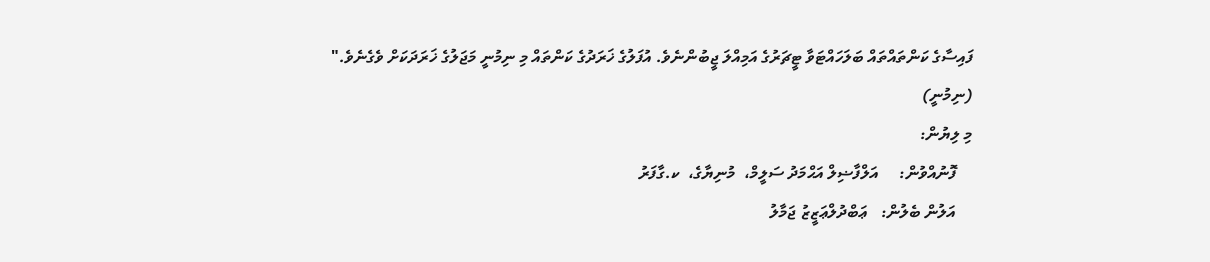ފައިސާގެ ކަންތައްތައް ބަލަހައްޓަވާ ޓީޗަރުގެ އަމިއްލަ ޖީބުންނެވެ. އުފަލުގެ ޚަރަދުގެ ކަންތައް މި ނިމުނީ މަޖަލުގެ ޚަރަދަކަށް ވެގެނެވެ."
(ނިމުނީ)
މި ލިޔުން:
    ފޮނުއްވުން:     އަލްފާޟިލް އަޙްމަދު ސަލީމް،  މުނިޔާގެ،  ކ.ގާފަރު
    އަލުން ބެލުން:   ޢަބްދުލްޢަޒީޒު ޖަމާލު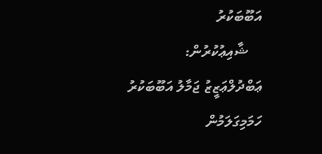އަބޫބަކުރު
    ޝާއިޢުކުރުން:   ޢަބްދުލްޢަޒީޒު ޖަމާލު އަބޫބަކުރު
ހަމަމިގަލަމުން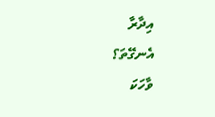އިދާރާ
އެނގޭތަ؟
ވާހަކަ